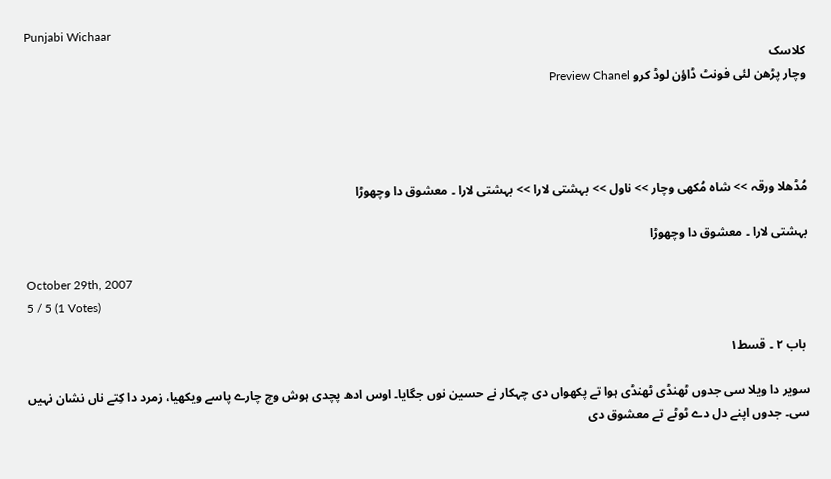Punjabi Wichaar
کلاسک
وچار پڑھن لئی فونٹ ڈاؤن لوڈ کرو Preview Chanel




مُڈھلا ورقہ >> شاہ مُکھی وچار >> ناول >> بہشتی لارا >> بہشتی لارا ۔ معشوق دا وچھوڑا

بہشتی لارا ۔ معشوق دا وچھوڑا

October 29th, 2007
5 / 5 (1 Votes)

 باب ٢ ۔ قسط١

سویر دا ویلا سی جدوں ٹھنڈی ٹھنڈی ہوا تے پکھواں دی چہکار نے حسین نوں جگایا۔ اوس ادھ پچدی ہوش وچ چارے پاسے ویکھیا، زمرد دا کِتے ناں نشان نہیں سی۔ جدوں اپنے دل دے ٹوٹے تے معشوق دی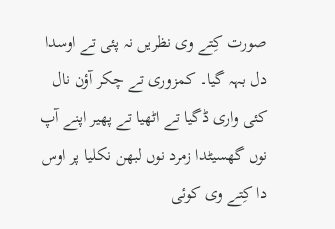صورت کِتے وی نظریں نہ پئی تے اوسدا دل بہہ گیا۔ کمزوری تے چکر آؤن نال کئی واری ڈگیا تے اٹھیا تے پھیر اپنے آپ نوں گھسیٹدا زمرد نوں لبھن نکلیا پر اوس دا کِتے وی کوئی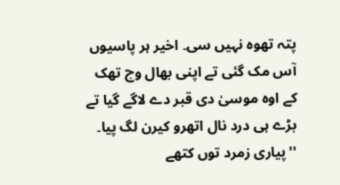پتہ تھوہ نہیں سی۔ اخیر ہر پاسیوں آس مک گئی تے اپنی بھال وچ تھک کے اوہ موسیٰ دی قبر دے لاگے گیا تے بڑے ہی درد نال اتھرو کیرن لگ پیا۔ ''پیاری زمرد توں کتھے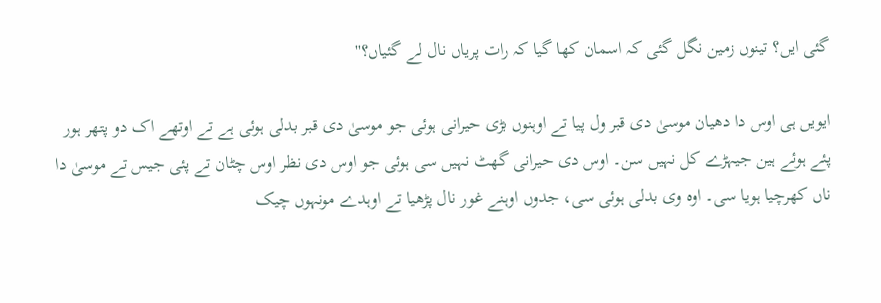گئی ایں؟ تینوں زمین نگل گئی کہ اسمان کھا گیا کہ رات پریاں نال لے گئیاں؟''

ایویں ہی اوس دا دھیان موسیٰ دی قبر ول پیا تے اوہنوں بڑی حیرانی ہوئی جو موسیٰ دی قبر بدلی ہوئی ہے تے اوتھے اک دو پتھر ہور پئے ہوئے ہین جیہڑے کل نہیں سن۔ اوس دی حیرانی گھٹ نہیں سی ہوئی جو اوس دی نظر اوس چٹان تے پئی جیس تے موسیٰ دا ناں کھرچیا ہویا سی۔ اوہ وی بدلی ہوئی سی، جدوں اوہنے غور نال پڑھیا تے اوہدے مونہوں چیک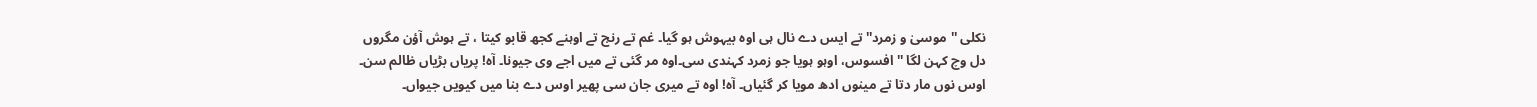نکلی ''موسیٰ و زمرد'' تے ایس دے نال ہی اوہ بیہوش ہو گیا۔ غم تے رنج تے اوہنے کجھ قابو کیتا ، تے ہوش آؤن مگروں دل وچ کہن لگا ''افسوس، اوہو ہویا جو زمرد کہندی سی۔اوہ مر گئی تے میں اجے وی جیونا۔ آہ! پریاں بڑیاں ظالم سن۔ اوس نوں مار دتا تے مینوں ادھ مویا کر گئیاں۔ آہ! اوہ تے میری جان سی پھیر اوس دے بنا میں کیویں جیواں۔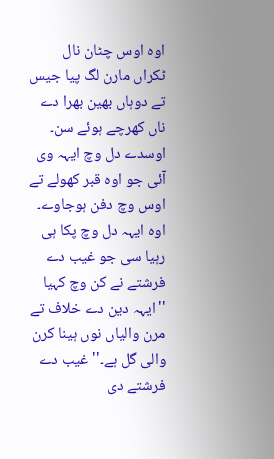اوہ اوس چٹان نال ٹکراں مارن لگ پیا جیس تے دوہاں بھین بھرا دے ناں کھرچے ہوئے سن۔ اوسدے دل وچ ایہہ وی آئی جو اوہ قبر کھولے تے اوس وچ دفن ہوجاوے۔ اوہ ایہہ دل وچ پکا ہی رہیا سی جو غیب دے فرشتے نے کن وچ کہیا ''ایہہ دین دے خلاف تے مرن والیاں نوں ہینا کرن والی گل ہے۔'' غیب دے فرشتے دی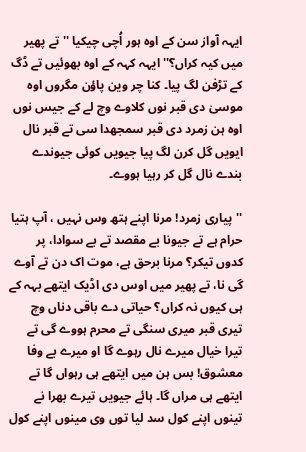ایہہ آواز سن کے اوہ ہور اُچی چیکیا ''تے پھیر میں کیہ کراں؟'' ایہہ کہہ کے اوہ بھوئیں تے ڈگ کے تڑفن لگ پیا۔ کنا چر وین پاؤن مگروں اوہ موسیٰ دی قبر نوں کلاوے وچ لے کے جیس نوں اوہ ہن زمرد دی قبر سمجھدا سی تے قبر نال ایویں گل کرن لگ پیا جیویں کوئی جیوندے بندے نال گل کر رہیا ہووے۔

''پیاری زمرد! مرنا اپنے ہتھ وس نہیں ، آپ ہتیا حرام ہے تے جیونا بے مقصد تے بے سوادا، پر کدوں تیکر؟ مرنا برحق ہے، موت اک دن تے آوے گی نا، تے پھیر میں اوس دی اڈیک ایتھے بہہ کے ہی کیوں نہ کراں؟ حیاتی دے باقی دناں وچ تیری قبر میری سنگی تے محرم ہووے گی تے تیرا خیال میرے نال رہوے گا او میرے بے وفا معشوق! بس ہن میں ایتھے ہی رہواں گا تے ایتھے ہی مراں گا۔ ہائے جیویں تیرے بھرا نے تینوں اپنے کول سد لیا توں وی مینوں اپنے کول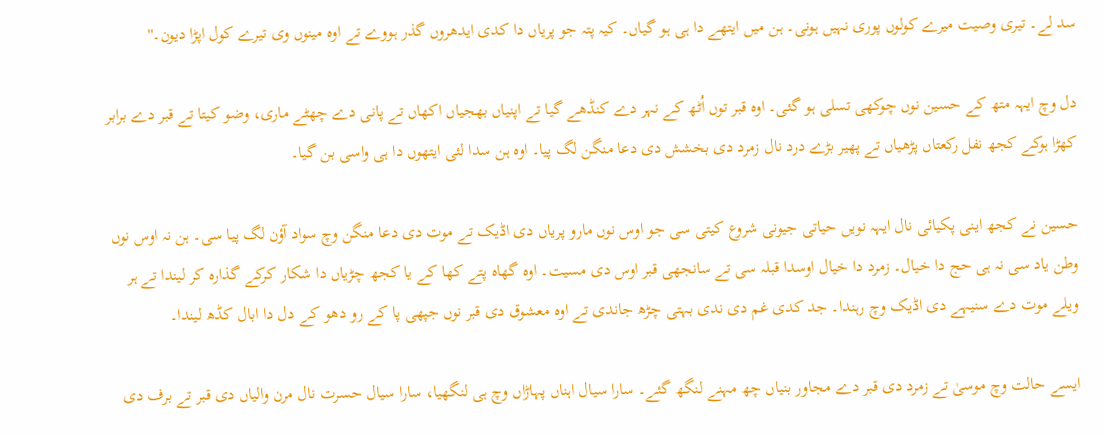سد لے۔ تیری وصیت میرے کولوں پوری نہیں ہونی۔ ہن میں ایتھے دا ہی ہو گیاں۔ کیہ پتہ جو پریاں دا کدی ایدھروں گذر ہووے تے اوہ مینوں وی تیرے کول اپڑا دیون۔''

دل وچ ایہہ متھ کے حسین نوں چوکھی تسلی ہو گئی۔ اوہ قبر توں اُٹھ کے نہر دے کنڈھے گیا تے اپنیاں بھجیاں اکھاں تے پانی دے چھٹے ماری، وضو کیتا تے قبر دے برابر کھڑا ہوکے کجھ نفل رکعتاں پڑھیاں تے پھیر بڑے درد نال زمرد دی بخشش دی دعا منگن لگ پیا۔ اوہ ہن سدا لئی ایتھوں دا ہی واسی بن گیا۔

حسین نے کجھ اینی پکیائی نال ایہہ نویں حیاتی جیونی شروع کیتی سی جو اوس نوں مارو پریاں دی اڈیک تے موت دی دعا منگن وچ سواد آؤن لگ پیا سی۔ ہن نہ اوس نوں وطن یاد سی نہ ہی حج دا خیال۔ زمرد دا خیال اوسدا قبلہ سی تے سانجھی قبر اوس دی مسیت۔ اوہ گھاہ پتے کھا کے یا کجھ چڑیاں دا شکار کرکے گذارہ کر لیندا تے ہر ویلے موت دے سنیہے دی اڈیک وچ رہندا۔ جد کدی غم دی ندی بہتی چڑھ جاندی تے اوہ معشوق دی قبر نوں جپھی پا کے رو دھو کے دل دا ابال کڈھ لیندا۔

ایسے حالت وچ موسیٰ تے زمرد دی قبر دے مجاور بنیاں چھ مہنے لنگھ گئے۔ سارا سیال اہناں پہاڑاں وچ ہی لنگھیا، سارا سیال حسرت نال مرن والیاں دی قبر تے برف دی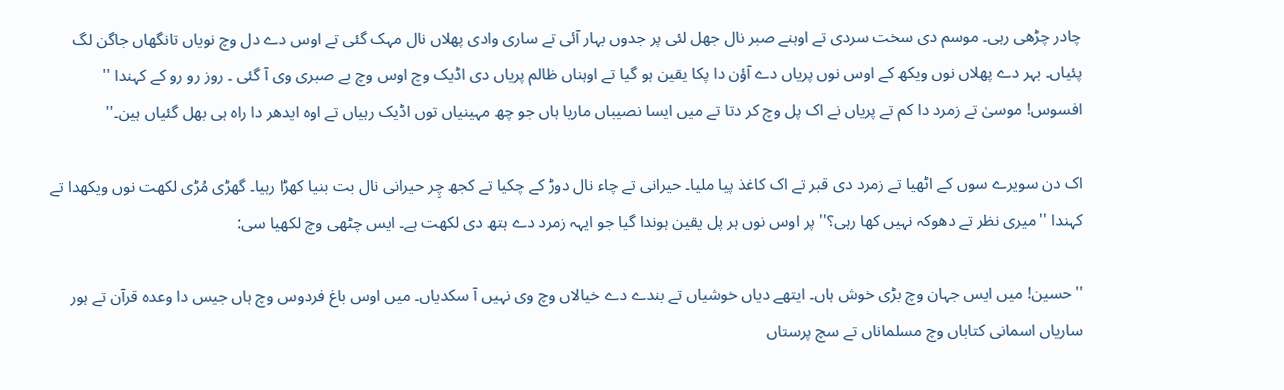چادر چڑھی رہی۔ موسم دی سخت سردی تے اوہنے صبر نال جھل لئی پر جدوں بہار آئی تے ساری وادی پھلاں نال مہک گئی تے اوس دے دل وچ نویاں تانگھاں جاگن لگ پئیاں۔ بہر دے پھلاں نوں ویکھ کے اوس نوں پریاں دے آؤن دا پکا یقین ہو گیا تے اوہناں ظالم پریاں دی اڈیک وچ اوس وچ بے صبری وی آ گئی ۔ روز رو رو کے کہندا '' افسوس! موسیٰ تے زمرد دا کم تے پریاں نے اک پل وچ کر دتا تے میں ایسا نصیباں ماریا ہاں جو چھ مہینیاں توں اڈیک رہیاں تے اوہ ایدھر دا راہ ہی بھل گئیاں ہین۔''

اک دن سویرے سوں کے اٹھیا تے زمرد دی قبر تے اک کاغذ پیا ملیا۔ حیرانی تے چاء نال دوڑ کے چکیا تے کجھ چِر حیرانی نال بت بنیا کھڑا رہیا۔ گھڑی مُڑی لکھت نوں ویکھدا تے کہندا ''میری نظر تے دھوکہ نہیں کھا رہی؟'' پر اوس نوں ہر پل یقین ہوندا گیا جو ایہہ زمرد دے ہتھ دی لکھت ہے۔ ایس چٹھی وچ لکھیا سی:

''حسین! میں ایس جہان وچ بڑی خوش ہاں۔ ایتھے دیاں خوشیاں تے بندے دے خیالاں وچ وی نہیں آ سکدیاں۔ میں اوس باغ فردوس وچ ہاں جیس دا وعدہ قرآن تے ہور ساریاں اسمانی کتاباں وچ مسلماناں تے سچ پرستاں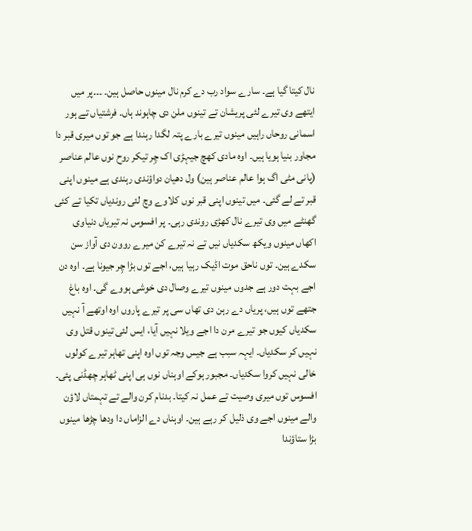نال کیتا گیا ہے۔ سارے سواد رب دے کرم نال مینوں حاصل ہین۔ ۔۔۔پر میں ایتھے وی تیرے لئی پریشان تے تینوں ملن دی چاہوند ہاں۔ فرشتیاں تے ہور اسمانی روحاں راہیں مینوں تیرے بارے پتہ لگدا رہندا ہے جو توں میری قبر دا مجاور بنیا ہویا ہیں۔ اوہ مادی کھچ جیہڑی اک چِر تیکر روح نوں عالم عناصر (پانی مٹی اگ ہوا عالم عناصر ہین) ول دھیان دواؤندی رہندی ہے مینوں اپنی قبر تے لے گئی۔ میں تینوں اپنی قبر نوں کلاوے وچ لئی روندیاں تکیا تے کئی گھنٹے میں وی تیرے نال کھڑی روندی رہی۔ پر افسوس نہ تیریاں دنیاوی اکھاں مینوں ویکھ سکدیاں نیں تے نہ تیرے کن میرے روون دی آواز سن سکدے ہین۔ توں ناحق موت اڈیک رہیا ہیں، اجے توں بڑا چِر جیونا ہے۔ اوہ دن اجے بہت دور ہے جدوں مینوں تیرے وصال دی خوشی ہووے گی۔ اوہ باغ جتھے توں ہیں، پریاں دے رہن دی تھاں سی پر تیرے پاروں اوہ اوتھے آ نہیں سکدیاں کیوں جو تیرے مرن دا اجے ویلا نہیں آیا، ایس لئی تینوں قتل وی نہیں کر سکدیاں۔ ایہہ سبب ہے جیس وجہ توں اوہ اپنی تھاہر تیرے کولوں خالی نہیں کروا سکدیاں۔ مجبور ہوکے اوہناں نوں ہی اپنی ٹھاہر چھڈنی پئی۔ افسوس توں میری وصیت تے عمل نہ کیتا۔ بدنام کرن والے تے تہمتاں لاؤن والے مینوں اجے وی ذلیل کر رہے ہین۔ اوہناں دے الزاماں دا ودھا چڑھا مینوں بڑا ستاؤندا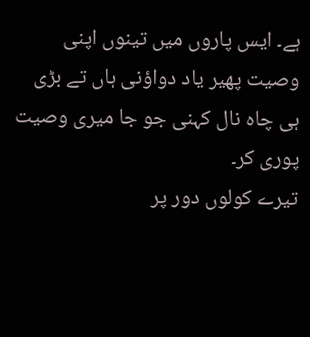ہے۔ ایس پاروں میں تینوں اپنی وصیت پھیر یاد دواؤنی ہاں تے بڑی ہی چاہ نال کہنی جو جا میری وصیت پوری کر۔
تیرے کولوں دور پر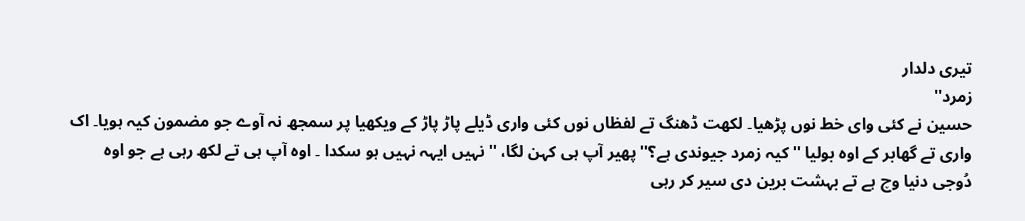تیری دلدار
زمرد''
حسین نے کئی وای خط نوں پڑھیا۔ لکھت ڈھنگ تے لفظاں نوں کئی واری ڈیلے پاڑ پاڑ کے ویکھیا پر سمجھ نہ آوے جو مضمون کیہ ہویا۔ اک واری تے گھابر کے اوہ بولیا ''کیہ زمرد جیوندی ہے؟'' پھیر آپ ہی کہن لگا، ''نہیں ایہہ نہیں ہو سکدا ۔ اوہ آپ ہی تے لکھ رہی ہے جو اوہ دُوجی دنیا وچ ہے تے بہشت برین دی سیر کر رہی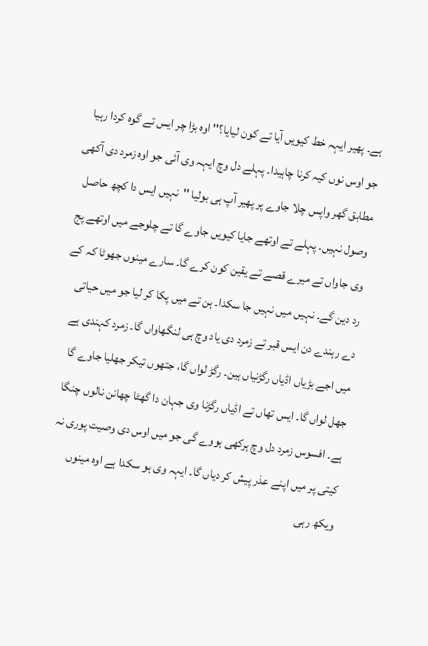ہے۔ پھیر ایہہ خط کیویں آیا تے کون لیایا؟'' اوہ بڑا چر ایس تے گوہ کردا رہیا جو اوس نوں کیہ کرنا چاہیدا۔ پہلے دل وچ ایہہ وی آئی جو اوہ زمرد دی آکھی مطابق گھر واپس چلا جاوے پر پھیر آپ ہی بولیا ''نہیں ایس دا کچھ حاصل وصول نہیں۔ پہلے تے اوتھے جایا کیویں جاوے گا تے چلوجے میں اوتھے پج وی جاواں تے میرے قصے تے یقین کون کرے گا۔ سارے مینوں جھوٹا کہ کے رد دین گے۔ نہیں میں نہیں جا سکدا۔ ہن تے میں پکا کر لیا جو میں حیاتی دے رہندے دن ایس قبر تے زمرد دی یاد وچ ہی لنگھاواں گا۔ زمرد کہندی ہے میں اجے بڑیاں اڈیاں رگڑنیاں ہین۔ رگڑ لواں گا، جتھوں تیکر جھلیا جاوے گا جھل لواں گا۔ ایس تھاں تے اڈیاں رگڑنا وی جہان دا گھٹا چھانن نالوں چنگا ہے۔ افسوس زمرد دل وچ ہرکھی ہووے گی جو میں اوس دی وصیت پوری نہ کیتی پر میں اپنے عذر پیش کر دیاں گا۔ ایہہ وی ہو سکدا ہے اوہ مینوں ویکھ رہی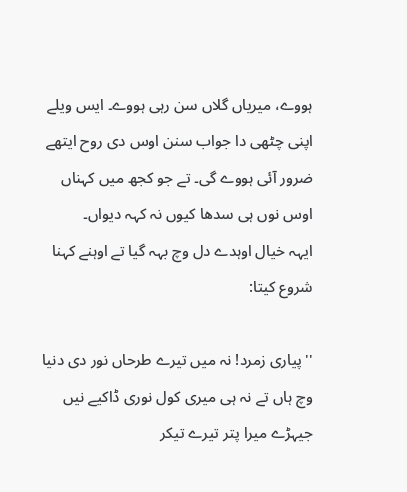ہووے، میریاں گلاں سن رہی ہووے۔ ایس ویلے اپنی چٹھی دا جواب سنن اوس دی روح ایتھے ضرور آئی ہووے گی۔ تے جو کجھ میں کہناں اوس نوں ہی سدھا کیوں نہ کہہ دیواں۔
ایہہ خیال اوہدے دل وچ بہہ گیا تے اوہنے کہنا شروع کیتا:

''پیاری زمرد! نہ میں تیرے طرحاں نور دی دنیا وچ ہاں تے نہ ہی میری کول نوری ڈاکیے نیں جیہڑے میرا پتر تیرے تیکر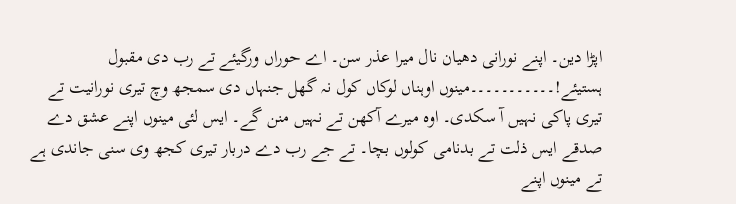اپڑا دین۔ اپنے نورانی دھیان نال میرا عذر سن۔ اے حوراں ورگیئے تے رب دی مقبول ہستیئے!۔۔۔۔۔۔۔۔۔۔۔مینوں اوہناں لوکاں کول نہ گھل جنہاں دی سمجھ وچ تیری نورانیت تے تیری پاکی نہیں آ سکدی۔ اوہ میرے آکھن تے نہیں منن گے۔ ایس لئی مینوں اپنے عشق دے صدقے ایس ذلت تے بدنامی کولوں بچا۔ تے جے رب دے دربار تیری کجھ وی سنی جاندی ہے تے مینوں اپنے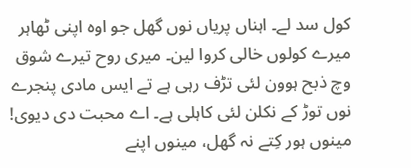کول سد لے۔ اہناں پریاں نوں گھل جو اوہ اپنی ٹھاہر میرے کولوں خالی کروا لین۔ میری روح تیرے شوق وچ ذبح ہوون لئی تڑف رہی ہے تے ایس مادی پنجرے نوں توڑ کے نکلن لئی کاہلی ہے۔ اے محبت دی دیوی! مینوں ہور کِتے نہ گھل، مینوں اپنے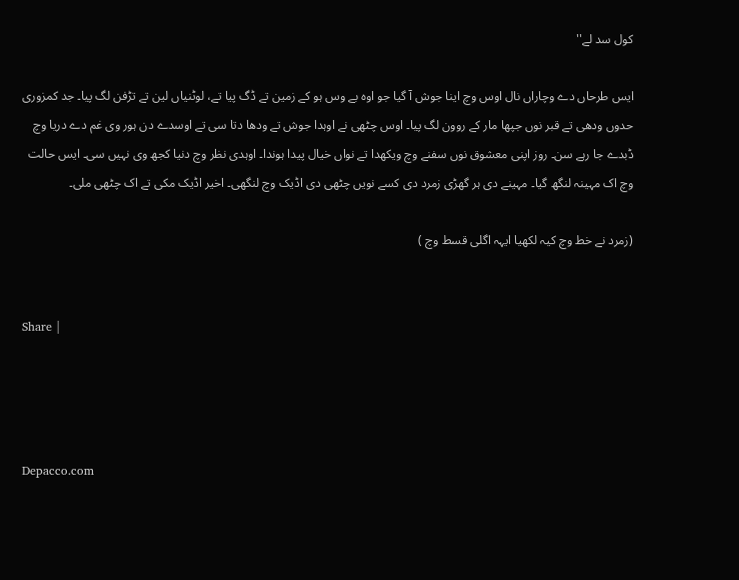کول سد لے''

ایس طرحاں دے وچاراں نال اوس وچ اینا جوش آ گیا جو اوہ بے وس ہو کے زمین تے ڈگ پیا تے، لوٹنیاں لین تے تڑفن لگ پیا۔ جد کمزوری حدوں ودھی تے قبر نوں جپھا مار کے روون لگ پیا۔ اوس چٹھی نے اوہدا جوش تے ودھا دتا سی تے اوسدے دن ہور وی غم دے دریا وچ ڈبدے جا رہے سن۔ روز اپنی معشوق نوں سفنے وچ ویکھدا تے نواں خیال پیدا ہوندا۔ اوہدی نظر وچ دنیا کجھ وی نہیں سی۔ ایس حالت وچ اک مہینہ لنگھ گیا۔ مہینے دی ہر گھڑی زمرد دی کسے نویں چٹھی دی اڈیک وچ لنگھی۔ اخیر اڈیک مکی تے اک چٹھی ملی۔

(زمرد نے خط وچ کیہ لکھیا ایہہ اگلی قسط وچ )


Share |




Depacco.com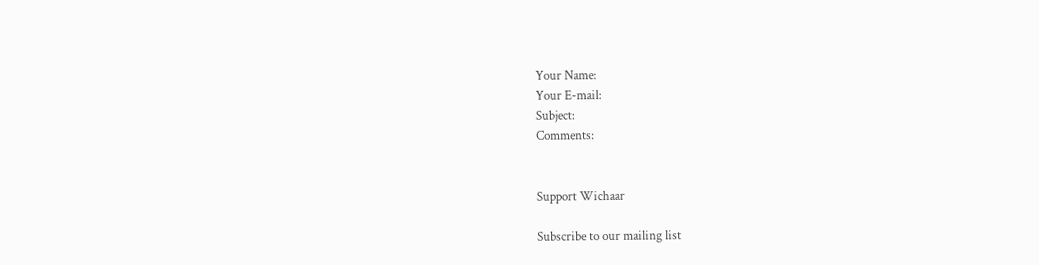Your Name:
Your E-mail:
Subject:
Comments:


Support Wichaar

Subscribe to our mailing list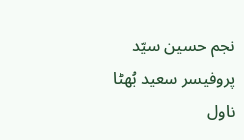نجم حسین سیّد
پروفیسر سعید بُھٹا
ناول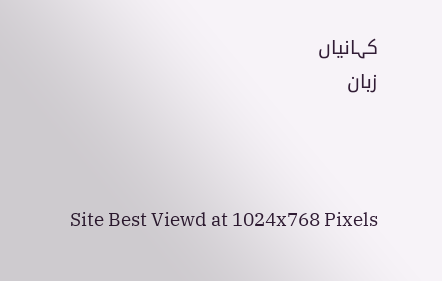کہانیاں
زبان



Site Best Viewd at 1024x768 Pixels